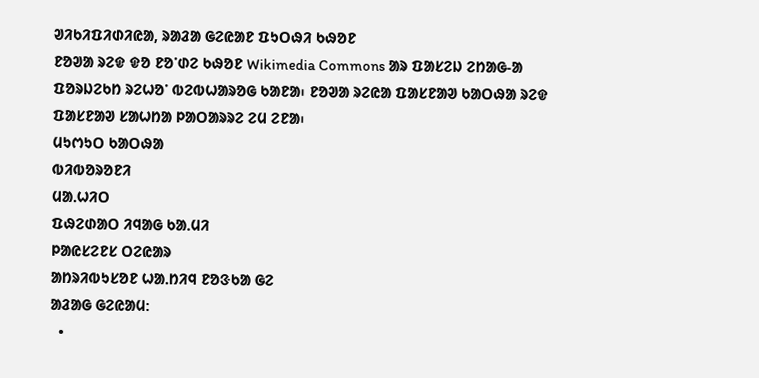ᱣᱤᱠᱤᱯᱤᱰᱤᱭᱟ, ᱨᱟᱲᱟ ᱜᱮᱭᱟᱱ ᱯᱩᱛᱷᱤ ᱠᱷᱚᱱ
ᱱᱚᱣᱟ ᱨᱮᱫ ᱫᱚ ᱱᱚᱸᱰᱮ ᱠᱷᱚᱱ Wikimedia Commons ᱟᱨ ᱯᱟᱥᱮᱡ ᱮᱴᱟᱜ-ᱟ ᱯᱚᱨᱡᱮᱠᱴ ᱨᱮᱦᱚᱸ ᱵᱮᱵᱦᱟᱨᱚᱜ ᱠᱟᱱᱟ᱾ ᱱᱚᱣᱟ ᱨᱮᱭᱟ ᱯᱟᱥᱱᱟᱣ ᱠᱟᱛᱷᱟ ᱨᱮᱫ ᱯᱟᱥᱱᱟᱣ ᱥᱟᱦᱴᱟ ᱞᱟᱛᱟᱨᱨᱮ ᱮᱢ ᱮᱱᱟ᱾
ᱢᱩᱬᱩᱛ ᱠᱟᱛᱷᱟ
ᱵᱤᱵᱚᱨᱚᱱᱤ
ᱢᱟᱹᱦᱤᱛ
ᱯᱷᱮᱰᱟᱛ ᱤᱧᱟᱜ ᱠᱟᱹᱢᱤ
ᱞᱟᱭᱥᱮᱱᱥ ᱛᱮᱭᱟᱨ
ᱟᱴᱨᱤᱵᱩᱥᱚᱱ ᱦᱟᱹᱴᱤᱧ ᱱᱚᱝᱠᱟ ᱜᱮ
ᱟᱲᱟᱜ ᱜᱮᱭᱟᱢ:
  •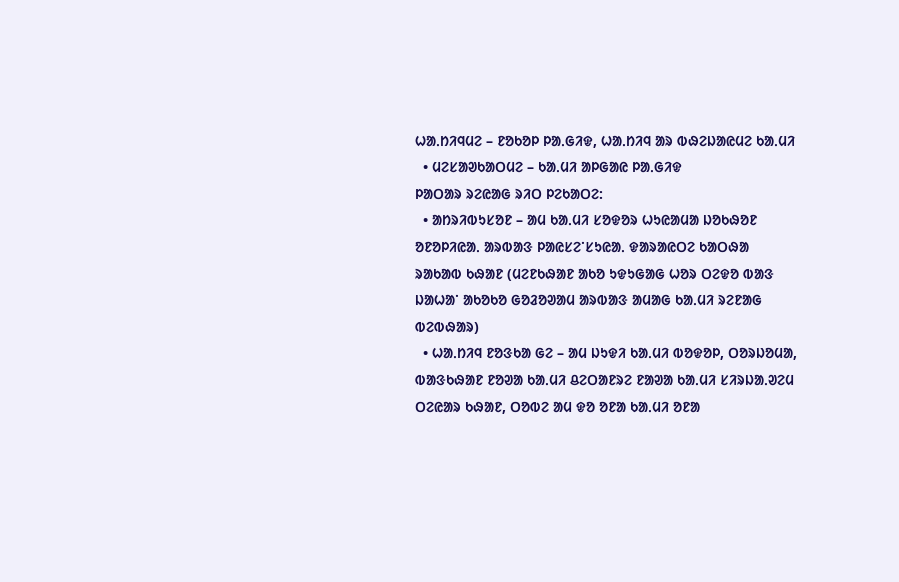ᱦᱟᱹᱴᱤᱧᱢᱮ – ᱱᱚᱠᱚᱞ ᱞᱟᱹᱜᱤᱫ, ᱦᱟᱹᱴᱤᱧ ᱟᱨ ᱵᱷᱮᱡᱟᱭᱢᱮ ᱠᱟᱹᱢᱤ
  • ᱢᱮᱥᱟᱣᱠᱟᱛᱢᱮ – ᱠᱟᱹᱢᱤ ᱟᱞᱜᱟᱭ ᱞᱟᱹᱜᱤᱫ
ᱞᱟᱛᱟᱨ ᱨᱮᱭᱟᱜ ᱨᱤᱛ ᱞᱮᱠᱟᱛᱮ:
  • ᱟᱴᱨᱤᱵᱩᱥᱚᱱ – ᱟᱢ ᱠᱟᱹᱢᱤ ᱥᱚᱫᱚᱨ ᱦᱩᱭᱟᱢᱟ ᱡᱚᱠᱷᱚᱱ ᱚᱱᱚᱞᱤᱭᱟᱹ ᱟᱨᱵᱟᱝ ᱞᱟᱭᱥᱮᱸᱥᱩᱭᱟᱹ ᱫᱟᱨᱟᱭᱛᱮ ᱠᱟᱛᱷᱟ ᱨᱟᱠᱟᱵ ᱠᱷᱟᱱ (ᱢᱮᱱᱠᱷᱟᱱ ᱟᱠᱚ ᱩᱫᱩᱜᱟᱜ ᱦᱚᱨ ᱛᱮᱫᱚ ᱵᱟᱝ ᱡᱟᱦᱟᱸ ᱟᱠᱚᱠᱚ ᱜᱚᱲᱚᱣᱟᱢ ᱟᱨᱵᱟᱝ ᱟᱢᱟᱜ ᱠᱟᱹᱢᱤ ᱨᱮᱱᱟᱜ ᱵᱮᱵᱷᱟᱨ)
  • ᱦᱟᱹᱴᱤᱧ ᱱᱚᱝᱠᱟ ᱜᱮ – ᱟᱢ ᱡᱩᱫᱤ ᱠᱟᱹᱢᱤ ᱵᱚᱫᱚᱞ, ᱛᱚᱨᱡᱚᱢᱟ, ᱵᱟᱝᱠᱷᱟᱱ ᱱᱚᱣᱟ ᱠᱟᱹᱢᱤ ᱪᱮᱛᱟᱱᱨᱮ ᱱᱟᱣᱟ ᱠᱟᱹᱢᱤ ᱥᱤᱨᱡᱟᱹᱣᱮᱢ ᱛᱮᱭᱟᱨ ᱠᱷᱟᱱ, ᱛᱚᱵᱮ ᱟᱢ ᱫᱚ ᱚᱱᱟ ᱠᱟᱹᱢᱤ ᱚᱱᱟ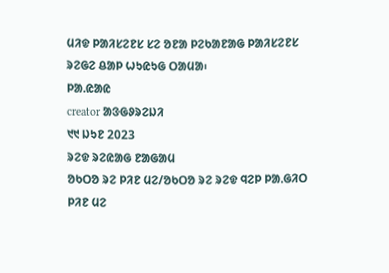ᱢᱤᱫ ᱞᱟᱤᱥᱮᱱᱥ ᱥᱮ ᱚᱱᱟ ᱞᱮᱠᱟᱱᱟᱜ ᱞᱟᱤᱥᱮᱱᱥ ᱨᱮᱜᱮ ᱪᱟᱞ ᱦᱩᱭᱩᱜ ᱛᱟᱢᱟ᱾
ᱞᱟ.ᱭᱟᱭ
creator ᱟᱝᱜᱽᱨᱮᱡᱤ
᱑᱑ ᱡᱩᱱ 2023
ᱨᱮᱫ ᱨᱮᱭᱟᱜ ᱱᱟᱜᱟᱢ
ᱚᱠᱛᱚ ᱨᱮ ᱞᱤᱱ ᱢᱮ/ᱚᱠᱛᱚ ᱨᱮ ᱨᱮᱫ ᱧᱮᱞ ᱞᱟᱹᱜᱤᱛ ᱞᱤᱱ ᱢᱮ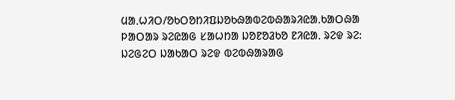ᱢᱟᱹᱦᱤᱛ/ᱚᱠᱛᱚᱴᱤᱯᱡᱚᱠᱷᱟᱵᱮᱵᱷᱟᱨᱤᱭᱟᱹᱠᱟᱛᱷᱟ
ᱞᱟᱛᱟᱨ ᱨᱮᱭᱟᱜ ᱥᱟᱦᱴᱟ ᱡᱚᱱᱚᱲᱠᱚ ᱱᱤᱭᱟᱹ ᱨᱮᱫ ᱨᱮ:
ᱡᱮᱜᱮᱛ ᱡᱟᱠᱟᱛ ᱨᱮᱫ ᱵᱮᱵᱷᱟᱨᱟᱜ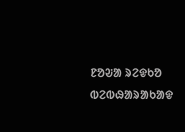ᱱᱚᱶᱟ ᱨᱮᱫᱠᱚ ᱵᱮᱵᱷᱟᱨᱟᱠᱟᱫ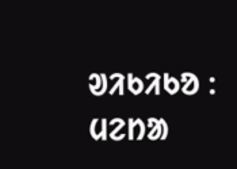ᱣᱤᱠᱤᱠᱚ :
ᱢᱮᱴᱟ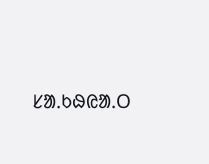ᱥᱟᱹᱠᱷᱭᱟᱹᱛ